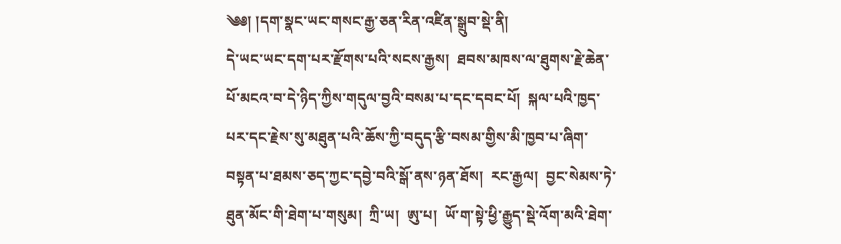༄༅། །དག་སྣང་ཡང་གསང་རྒྱ་ཅན་རིན་འཛིན་སྒྲུབ་སྡེ་ནི།
དེ་ཡང་ཡང་དག་པར་རྫོགས་པའི་སངས་རྒྱས།  ཐབས་མཁས་ལ་ཐུགས་རྗེ་ཆེན་པོ་མངའ་བ་དེ་ཉིད་ཀྱིས་གདུལ་བྱའི་བསམ་པ་དང་དབང་པོ།  སྐལ་པའི་ཁྱད་པར་དང་རྗེས་སུ་མཐུན་པའི་ཆོས་ཀྱི་བདུད་རྩི་བསམ་གྱིས་མི་ཁྱབ་པ་ཞིག་བསྟན་པ་ཐམས་ཅད་ཀྱང་དབྱེ་བའི་སྒོ་ནས་ཉན་ཐོས།  རང་རྒྱལ།  བྱང་སེམས་ཏེ་ཐུན་མོང་གི་ཐེག་པ་གསུམ།  ཀྲི་ཡ།  ཨུ་པ།  ཡོ་ག་སྟེ་ཕྱི་རྒྱུད་སྡེ་འོག་མའི་ཐེག་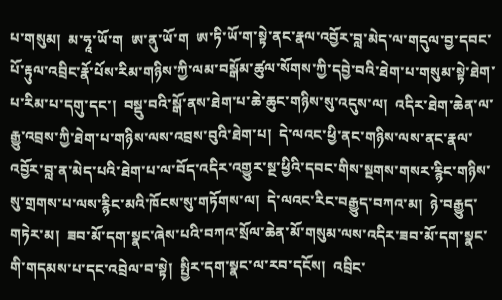པ་གསུམ།  མ་ཧཱ་ཡོ་ག  ཨ་ནུ་ཡོ་ག  ཨ་ཏི་ཡོ་ག་སྟེ་ནང་རྣལ་འབྱོར་བླ་མེད་ལ་གདུལ་བྱ་དབང་པོ་རྟུལ་འབྲིང་རྣོ་པོས་རིམ་གཉིས་ཀྱི་ལམ་བསྒོམ་ཚུལ་སོགས་ཀྱི་དབྱེ་བའི་ཐེག་པ་གསུམ་སྟེ་ཐེག་པ་རིམ་པ་དགུ་དང་།  བསྡུ་བའི་སྒོ་ནས་ཐེག་པ་ཆེ་ཆུང་གཉིས་སུ་འདུས་ལ།  འདིར་ཐེག་ཆེན་ལ་རྒྱུ་འབྲས་ཀྱི་ཐེག་པ་གཉིས་ལས་འབྲས་བུའི་ཐེག་པ།  དེ་ལའང་ཕྱི་ནང་གཉིས་ལས་ནང་རྣལ་འབྱོར་བླ་ན་མེད་པའི་ཐེག་པ་ལ་བོད་འདིར་འགྱུར་སྔ་ཕྱིའི་དབང་གིས་སྔགས་གསར་རྙིང་གཉིས་སུ་གྲགས་པ་ལས་རྙིང་མའི་ཁོངས་སུ་གཏོགས་ལ།  དེ་ལའང་རིང་བརྒྱུད་བཀའ་མ།  ཉེ་བརྒྱུད་གཏེར་མ།  ཟབ་མོ་དག་སྣང་ཞེས་པའི་བཀའ་སྲོལ་ཆེན་མོ་གསུམ་ལས་འདིར་ཟབ་མོ་དག་སྣང་གི་གདམས་པ་དང་འབྲེལ་བ་སྟེ།  སྤྱིར་དག་སྣང་ལ་རབ་དངོས།  འབྲིང་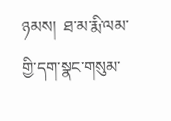ཉམས།  ཐ་མ་རྨི་ལམ་གྱི་དག་སྣང་གསུམ་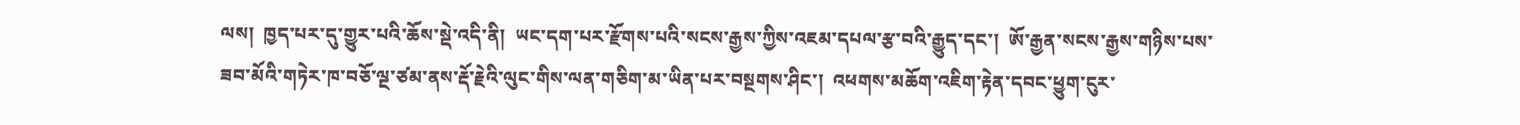ལས།  ཁྱད་པར་དུ་གྱུར་པའི་ཆོས་སྡེ་འདི་ནི།  ཡང་དག་པར་རྫོགས་པའི་སངས་རྒྱས་ཀྱིས་འཇམ་དཔལ་རྩ་བའི་རྒྱུད་དང་།  ཨོ་རྒྱན་སངས་རྒྱས་གཉིས་པས་ཟབ་མོའི་གཏེར་ཁ་བཅོ་ལྔ་ཙམ་ནས་རྡོ་རྗེའི་ལུང་གིས་ལན་གཅིག་མ་ཡིན་པར་བསྔགས་ཤིང་།  འཕགས་མཆོག་འཇིག་རྟེན་དབང་ཕྱུག་ངུར་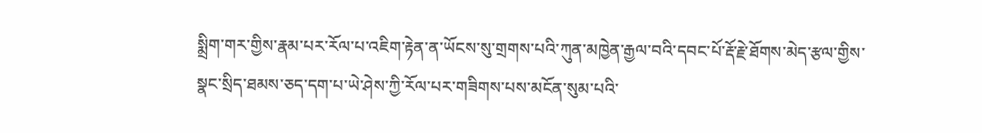སྨྲིག་གར་གྱིས་རྣམ་པར་རོལ་པ་འཇིག་རྟེན་ན་ཡོངས་སུ་གྲགས་པའི་ཀུན་མཁྱེན་རྒྱལ་བའི་དབང་པོ་རྡོ་རྗེ་ཐོགས་མེད་རྩལ་གྱིས་སྣང་སྲིད་ཐམས་ཅད་དག་པ་ཡེ་ཤེས་ཀྱི་རོལ་པར་གཟིགས་པས་མངོན་སུམ་པའི་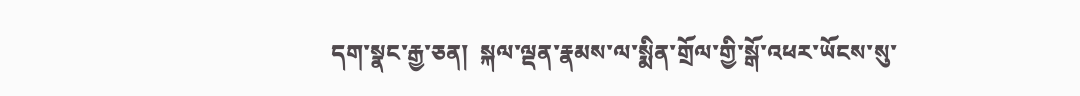དག་སྣང་རྒྱ་ཅན།  སྐལ་ལྡན་རྣམས་ལ་སྨིན་གྲོལ་གྱི་སྒོ་འཕར་ཡོངས་སུ་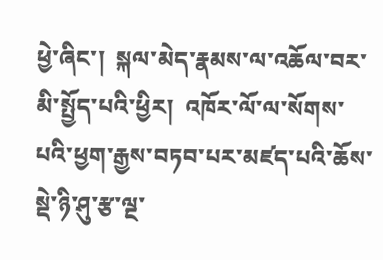ཕྱེ་ཞིང་།  སྐལ་མེད་རྣམས་ལ་འཆོལ་བར་མི་སྤྱོད་པའི་ཕྱིར།  འཁོར་ལོ་ལ་སོགས་པའི་ཕྱག་རྒྱས་བཏབ་པར་མཛད་པའི་ཆོས་སྡེ་ཉི་ཤུ་རྩ་ལྔ་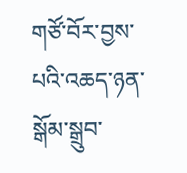གཙོ་བོར་བྱས་པའི་འཆད་ཉན་སྒོམ་སྒྲུབ་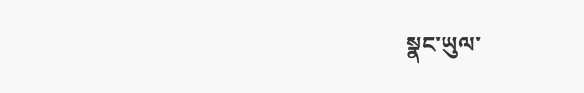སྣང་ཡུལ་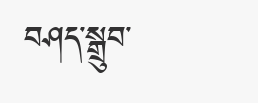བཤད་སྒྲུབ་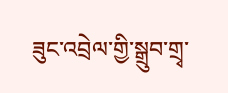ཟུང་འབྲེལ་གྱི་སྒྲུབ་གྲྭ་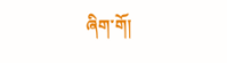ཞིག་གོ།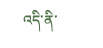འདི་ནི་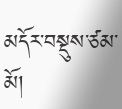མདོར་བསྡུས་ཙམ་མོ།